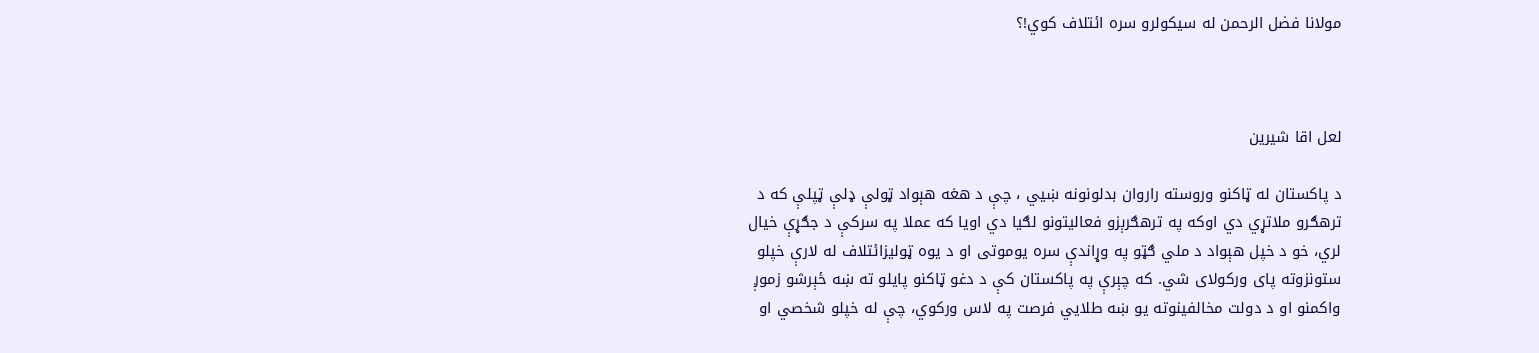مولانا فضل الرحمن له سيكولرو سره ائتلاف كوي!؟



لعل اقا شيرين

د پاكستان له ټاكنو وروسته راروان بدلونونه ښيي ، چې د هغه هېواد ټولې ډلې ټپلې كه د ترهګرو ملاتړي دي اوكه په ترهګرېزو فعاليتونو لګيا دي اويا كه عملا په سركې د جګړې خيال لري، خو د خپل هېواد د ملي ګټو په وړاندې سره يوموتى او د يوه ټوليزائتلاف له لارې خپلو ستونزوته پاى وركولاى شي. كه چېرې په پاكستان كې د دغو ټاكنو پايلو ته ښه ځېرشو زموږ واكمنو او د دولت مخالفينوته يو ښه طلايي فرصت په لاس وركوي، چې له خپلو شخصي او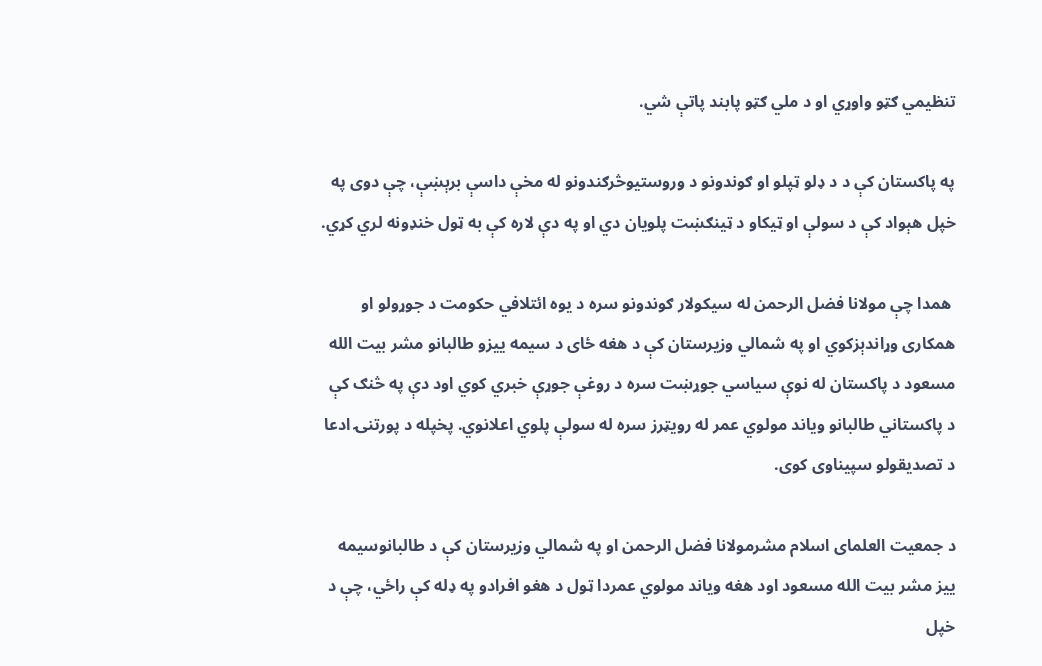تنظيمي ګټو واوړي او د ملي ګټو پابند پاتې شي.

په پاكستان كې د د ډلو ټپلو او ګوندونو د وروستيوڅرګندونو له مخې داسې برېښې، چې دوى په خپل هېواد كې د سولې او ټيكاو د ټينګښت پلويان دي او په دې لاره كې به ټول خنډونه لري كړي.

 همدا چې مولانا فضل الرحمن له سيكولار ګوندونو سره د يوه ائتلافي حكومت د جوړولو او همكارى وړاندېزكوي او په شمالي وزيرستان كې د هغه ځاى د سيمه ييزو طالبانو مشر بيت الله مسعود د پاكستان له نوې سياسي جوړښت سره د روغې جوړې خبري كوي اود دې په څنګ كې د پاكستاني طالبانو وياند مولوي عمر له رويټرز سره له سولې پلوي اعلانوي. پخپله د پورتنۍ ادعا د تصديقولو سپيناوى كوى.

د جمعيت العلماى اسلام مشرمولانا فضل الرحمن او په شمالي وزيرستان كې د طالبانوسيمه ييز مشر بيت الله مسعود اود هغه وياند مولوي عمردا ټول د هغو افرادو په ډله كې راځي، چې د خپل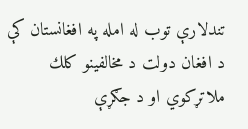تندلارې توب له امله په افغانستان كې د افغان دولت د مخالفينو كلك ملاتړكوي او د جګړې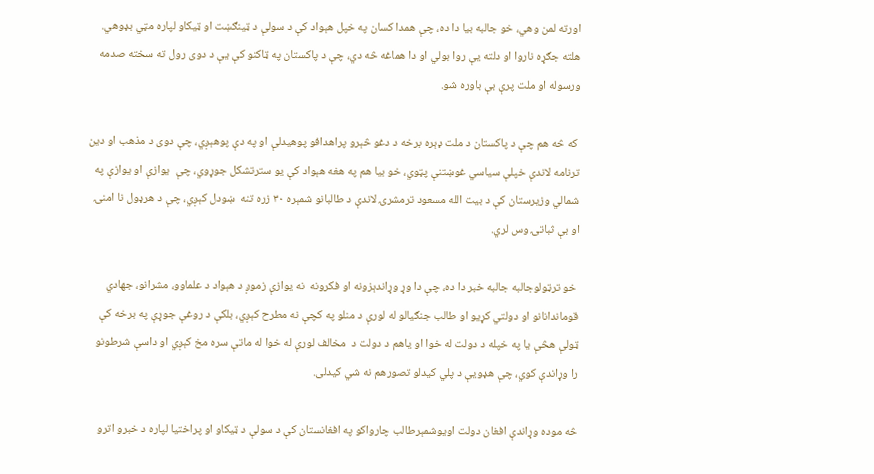اورته لمن وهي، خو جالبه بيا دا ده، چې همدا كسان په خپل هېواد كې د سولې د ټينګښت او ټيكاو لپاره مټي بډوهي. هلته جګړه ناروا او دلته يې روا بولي او دا هماغه څه دي، چې د پاكستان په ټاكنو كې يې د دوى رول ته سخته صدمه ورسوله او ملت پرې بې باوره شو.

 كه څه هم چې د پاكستان د ملت ډېره برخه د دغو څېرو پراهدافو پوهيدلې او په دې پوهېږي، چې دوى د مذهب او دين ترنامه لاندې خپلې سياسي غوښتنې پټوي، خو بيا هم په هغه هېواد كې يو سترتشكل جوړوي، چې  يوازې او يوازې په شمالي وزيرستان كې د بيت الله مسعود ترمشرۍ لاندې د طالبانو شمېره ۳۰ زره تنه  ښودل كېږي، چې د هرډول نا امنۍ او بې ثباتۍ وس لري.

 خو ترټولوجالبه جالبه خبر دا ده، چې دا وړ وړاندېزونه او فكرونه  نه يوازې زموږ د هېواد د علماوو، مشرانو، جهادي قوماندانانو او دولتي كړيو او طالب جنګيالو له لورې د منلو په كچې نه مطرح كېږي، بلكې د روغې جوړې په برخه كې ټولې هڅې يا په خپله د دولت له خوا او ياهم د دولت د  مخالف لورې له خوا له ماتې سره مخ كېږي او داسې شرطونو را وړاندې كوي، چې هډويې د پلي كيدلو تصورهم نه شي كيدلى.

څه موده وړاندې افغان دولت اويوشمېرطالب چارواكو په افغانستان كې د سولې د ټيكاو او پراختيا لپاره د خبرو اترو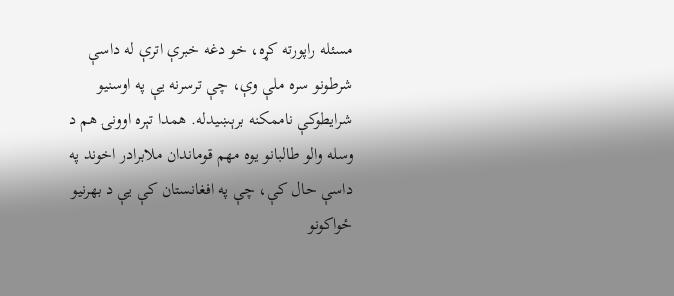مسئله راپورته كړه، خو دغه خبرې اترې له داسې شرطونو سره ملې وې، چې ترسرنه يې په اوسنيو شرايطوكې ناممكنه برېښيدله. همدا تېره اوونۍ هم د وسله والو طالبانو يوه مهم قوماندان ملابرادر اخوند په داسې حال كې، چې په افغانستان كې يې د بهرنيو ځواكونو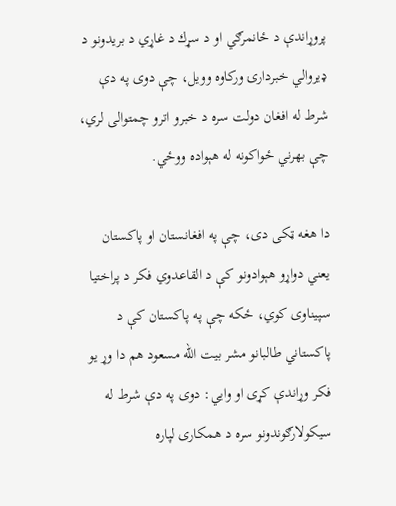پروړاندې د ځانمرګي او د سړك د غاړي د بريدونو د ډيروالي خبردارۍ وركاوه وويل، چې دوى په دې شرط له افغان دولت سره د خبرو اترو چمتوالى لري، چې بهرني ځواكونه له هېواده ووځي.

دا هغه ټكى دى، چې په افغانستان او پاكستان يعني دواړو هېوادونو كې د القاعدوي فكر د پراختيا سپيناوى كوي، ځكه چې په پاكستان كې د پاكستاني طالبانو مشر بيت الله مسعود هم دا وړ يو فكر وړاندې كړى او وايي: دوى په دې شرط له سيكولارګوندونو سره د همكارى لپاره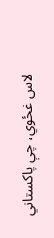لاس غځوي، چې پاكستاني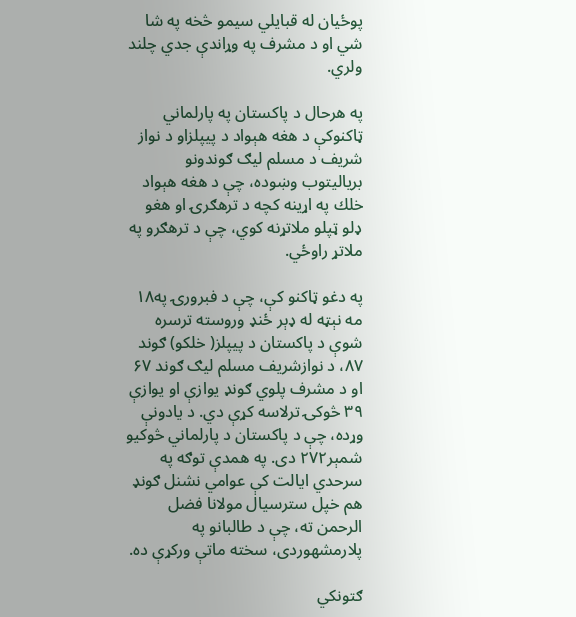پوځيان له قبايلي سيمو څخه په شا شي او د مشرف په وړاندې جدي چلند ولري.

په هرحال د پاكستان په پارلماني ټاكنوكې د هغه هېواد د پيپلزاو د نواز شريف د مسلم ليګ ګوندونو برياليتوب وښوده، چې د هغه هېواد خلك په اړينه كچه د ترهګرۍ او هغو ډلو ټپلو ملاتړنه كوي، چې د ترهګرو په ملاتړ راوځي.

په دغو ټاكنو كې، چې د فبرورۍ په۱۸ مه نېټه له ډېر ځنډ وروسته ترسره شوې د پاكستان د پيپلز( خلكو) ګوند ۸۷، د نوازشريف مسلم ليګ ګوند ۶۷ او د مشرف پلوي ګونډ يوازې او يوازې ۳۹ څوكۍ ترلاسه كړې دي. د يادونې وړده، چې د پاكستان د پارلماني څوكيو شمېر۲۷۲ دى. په همدې توګه په سرحدي ايالت كې عوامي نشنل ګونډ هم خپل سترسيال مولانا فضل الرحمن ته، چې د طالبانو په پلارمشهوردى، سخته ماتې وركړې ده.

ګتونكي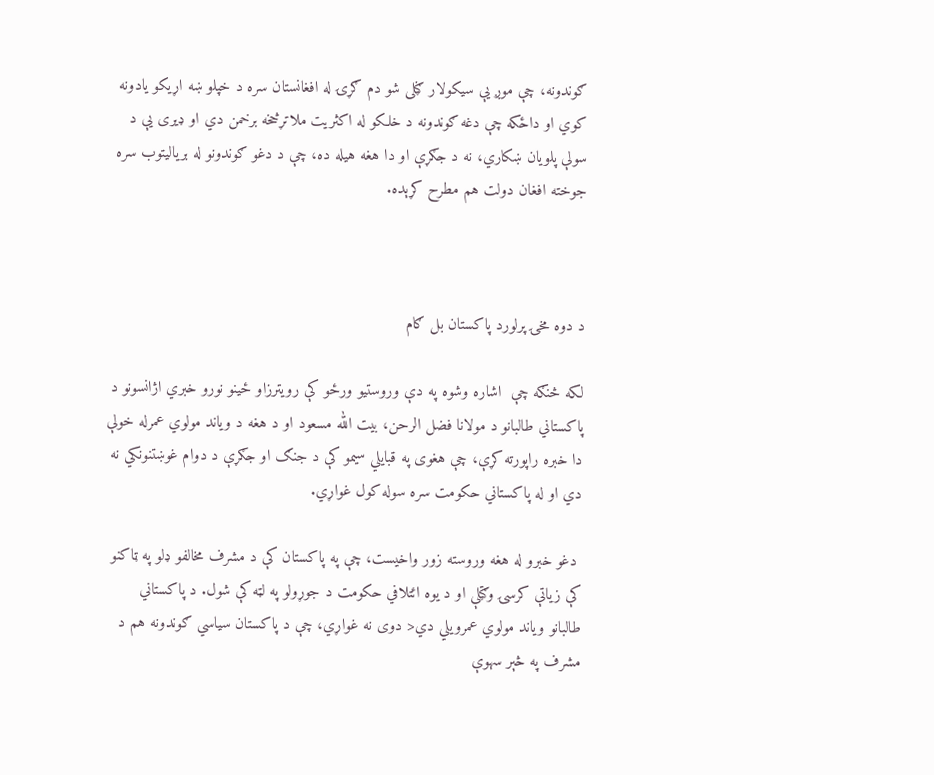ګوندونه، چې موږ يې سيكولار ګڼلى شو دم ګړۍ له افغانستان سره د خپلو ښه اړيكو يادونه كوي او داځكه چې دغه ګوندونه د خلكو له اكثريت ملاتړڅخه برخمن دي او ډيرى يې د سولې پلويان ښكاري، نه د جګړې او دا هغه هيله ده، چې د دغو ګوندونو له برياليتوب سره جوخته افغان دولت هم مطرح كړېده.



د دوه مخۍ پرلورد پاكستان بل ګام

لكه څنګه چې  اشاره وشوه په دې وروستيو ورځو كې رويترزاو ځينو نورو خبري اژانسونو د پاكستاني طالبانو د مولانا فضل الرحن، بيت الله مسعود او د هغه د وياند مولوي عمرله خولې دا خبره راپورته كړې، چې هغوى په قبايلي سيمو كې د جنګ او جګړې د دوام غوښتنونكي نه دي او له پاكستاني حكومت سره سوله كول غواړي.

 دغو خبرو له هغه وروسته زور واخيست، چې په پاكستان كې د مشرف مخالفو ډلو په ټاكنو كې زياتې كرسۍ وګټلې او د يوه ائتلافي حكومت د جوړولو په لټه كې شول. د پاكستاني طالبانو وياند مولوي عمرويلي دي< دوى نه غواړي، چې د پاكستان سياسي ګوندونه هم د مشرف په څېر سهوې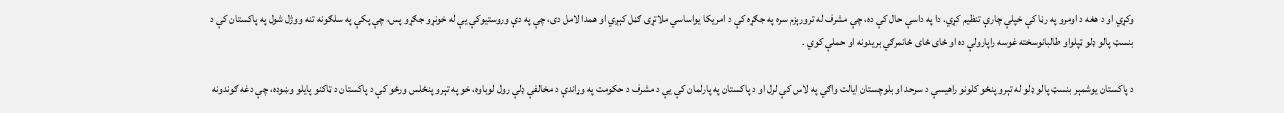وكړي او د هغه د اومرو په رڼا كې خپلې چارې تنظيم كړي. دا په داسې حال كې ده، چې مشرف له ترورېزم سره په جګړه كې د امريكا يواساسي ملاتړى ګڼل كېږي او همدا لامل دى، چې په دې وروستيوكې يې له خونړو جګړو پس، چې پكې په سلګونه تنه ووژل شول په پاكستان كې د بنسټ پالو ډلو ټپلواو طالبانوسخته غوسه راپارولې ده او ځاى ځاى ځانمرګي بريدونه او حملې كوي .

د پاكستان يوشمېر بنسټ پالو ډلو له تېرو پنځو كلونو راهيسې د سرحد او بلوچستان ايالت واګي په لاس كې لرل او د پاكستان په پارلمان كې يې د مشرف د حكومت په وړاندې د مخالفې ډلې رول لوباوه، خو په تېرو پنځلس ورځو كې د پاكستان د ټاكنو پايلو وښوده، چې دغه ګوندونه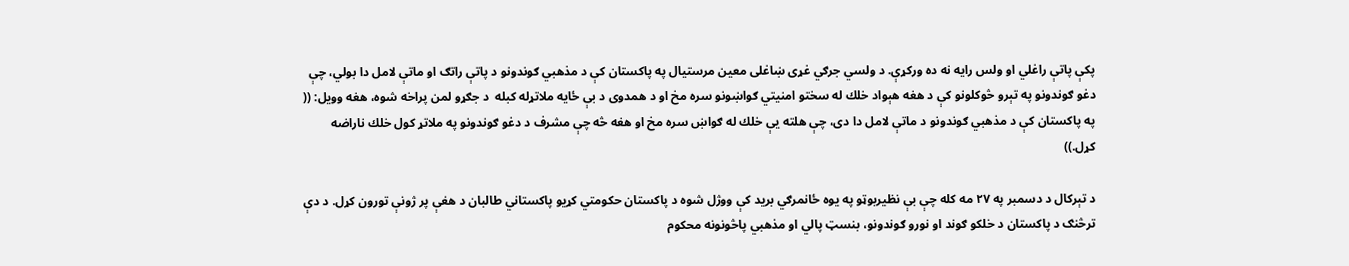پكې پاتې راغلي او ولس رايه نه ده وركړې. د ولسي جرګي غړى ښاغلى معين مرستيال په پاكستان كې د مذهبي ګوندونو د پاتې راتګ او ماتې لامل دا بولي، چې دغو ګوندونو په تېرو څوكلونو كې د هغه هېواد خلك له سختو امنيتي ګواښونو سره مخ او د همدوى د بې ځايه ملاتړله كبله  د جګړو لمن پراخه شوه، هغه وويل: (( په پاكستان كې د مذهبي ګوندونو د ماتې لامل دا دى، چې هلته يې خلك له ګواښ سره مخ او هغه څه چې مشرف د دغو ګوندونو په ملاتړ كول خلك ناراضه كړل.))

د تېركال د دسمبر په ۲۷ مه كله چې بې نظيربوټو په يوه ځانمرګي بريد كې ووژل شوه د پاكستان حكومتي كړيو پاكستاني طالبان د هغې پر ژونې تورون كړل. د دې ترڅنګ د پاكستان د خلكو ګوند او نورو ګوندونو، بنسټ پالي او مذهبي پاڅونونه محكوم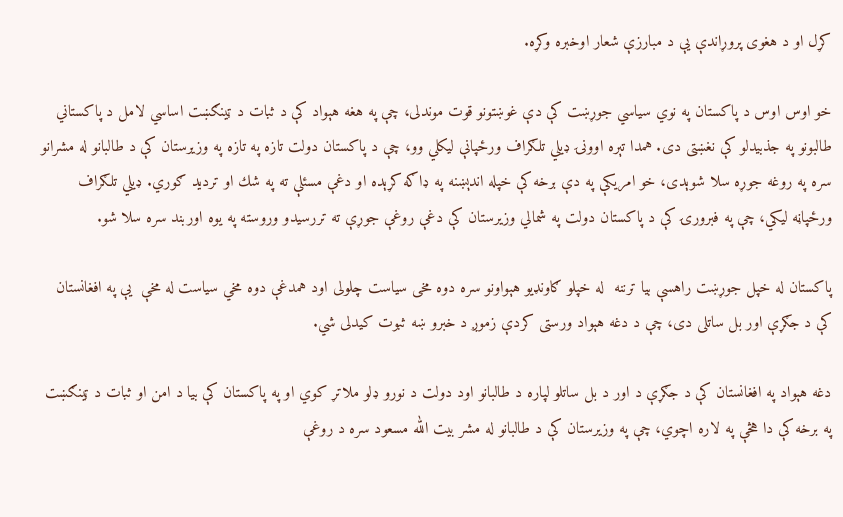كړل او د هغوى پروړاندې يې د مبارزې شعار اوخبره وكړه.

خو اوس اوس د پاكستان په نوي سياسي جوړښت كې دې غوښتونو قوت موندلى، چې په هغه هېواد كې د ثبات د ټينګښت اساسي لامل د پاكستاني طالبونو په جذبيدلو كې نغښتى دى. همدا تېره اوونۍ ډيلي تلګراف ورځپانې ليكلي وو، چې د پاكستان دولت تازه په تازه په وزيرستان كې د طالبانو له مشرانو سره په روغه جوړه سلا شوېدى، خو امريكې په دې برخه كې خپله اندېښنه په ډاګه كړېده او دغې مسئلې ته په شك او ترديد ګوري. ډيلي تلګراف ورځپاڼه ليكي، چې په فبرورۍ كې د پاكستان دولت په شمالي وزيرستان كې دغې روغې جوړې ته تررسيدو وروسته په يوه اوربند سره سلا شو.

پاكستان له خپل جوړښت راهسې بيا ترننه  له خپلو ګاونډيو هېواونو سره دوه مخى سياست چلولى اود همدغې دوه مخي سياست له مخې  يې په افغانستان كې د جګړې اور بل ساتلى دى، چې د دغه هېواد ورستى كردې زموږ د خبرو ښه ثبوت كيدلى شي.

دغه هېواد په افغانستان كې د جګړې د اور د بل ساتلو لپاره د طالبانو اود دولت د نورو ډلو ملاتړ كوي او په پاكستان كې بيا د امن او ثبات د ټينګښت په برخه كې دا هڅې په لاره اچوي، چې په وزيرستان كې د طالبانو له مشر بيت الله مسعود سره د روغې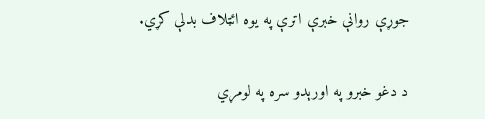جوړې روانې خبرې اترې په يوه ائټلاف بدلې كړي.

د دغو خبرو په اورېدو سره په لومړي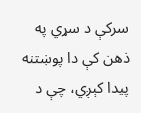سركې د سړي په ذهن كې دا پوښتنه پيدا كېږي، چې د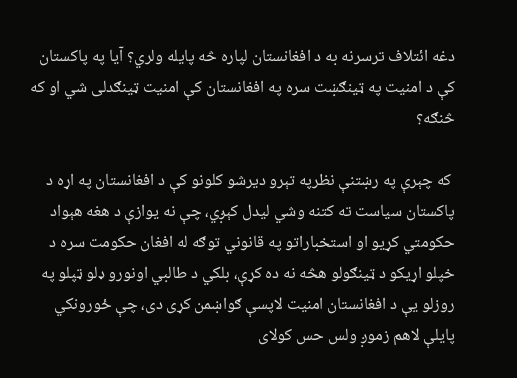دغه ائتلاف ترسرنه به د افغانستان لپاره څه پايله ولري؟ آيا په پاكستان كې د امنيت په ټينګښت سره په افغانستان كې امنيت ټينګدلى شي او كه څنګه؟

 كه چېرې په رښتنې نظرپه تېرو ديرشو كلونو كې د افغانستان په اړه د پاكستان سياست ته كتنه وشي ليدل كېږي، چې نه يوازې د هغه هېواد حكومتي كړيو او استخباراتو په قانوني توګه له افغان حكومت سره د خپلو اړيكو د ټينګولو هڅه نه ده كړې، بلكي د طالبي اونورو ډلو ټپلو په روزلو يې د افغانستان امنيت لاپسې ګواښمن كړى دى، چې ځورونكي پايلې لاهم زموږ ولس حس كولاى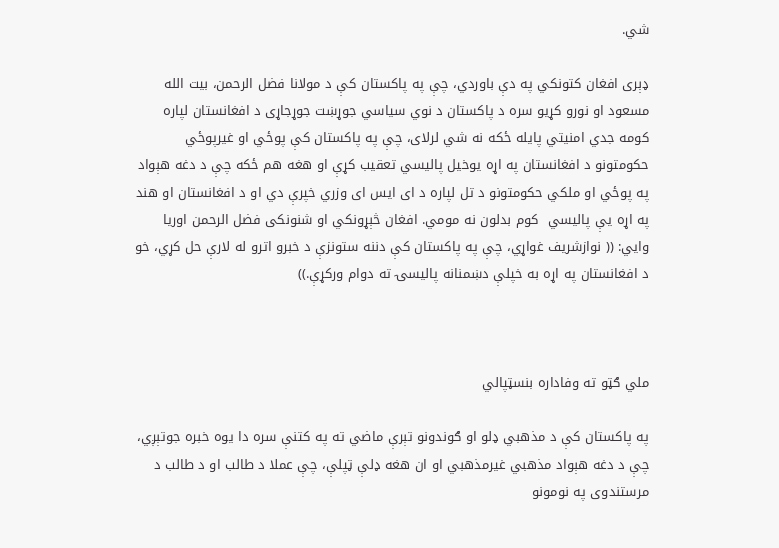شي.

ډېرى افغان كتونكي په دې باوردي، چې په پاكستان كې د مولانا فضل الرحمن، بيت الله مسعود او نورو كړيو سره د پاكستان د نوي سياسي جوړښت جوړجاړى د افغانستان لپاره كومه جدي امنيتي پايله ځكه نه شي لرلاى، چې په پاكستان كې پوځي او غيرپوځي حكومتونو د افغانستان په اړه يوخيل پاليسي تعقيب كړې او هغه هم ځكه چې د دغه هېواد په پوځي او ملكي حكومتونو د تل لپاره د اى ايس اى وزري خپرې دي او د افغانستان او هند په اړه يې پاليسي  كوم بدلون نه مومي. افغان څېړونكي او شنونكى فضل الرحمن اوريا وايي: (( نوازشريف غواړي، چې په پاكستان كې دننه ستونزې د خبرو اترو له لارې حل كړي، خو د افغانستان په اړه به خپلې دښمنانه پاليسۍ ته دوام وركړې.))



ملي ګټو ته وفاداره بنسټپالي

په پاكستان كې د مذهبي ډلو او ګوندونو تېرې ماضي ته په كتنې سره دا يوه خبره جوتېږي، چې د دغه هېواد مذهبي غيرمذهبي او ان هغه ډلې ټپلې، چې عملا د طالب او د طالب د مرستندوى په نومونو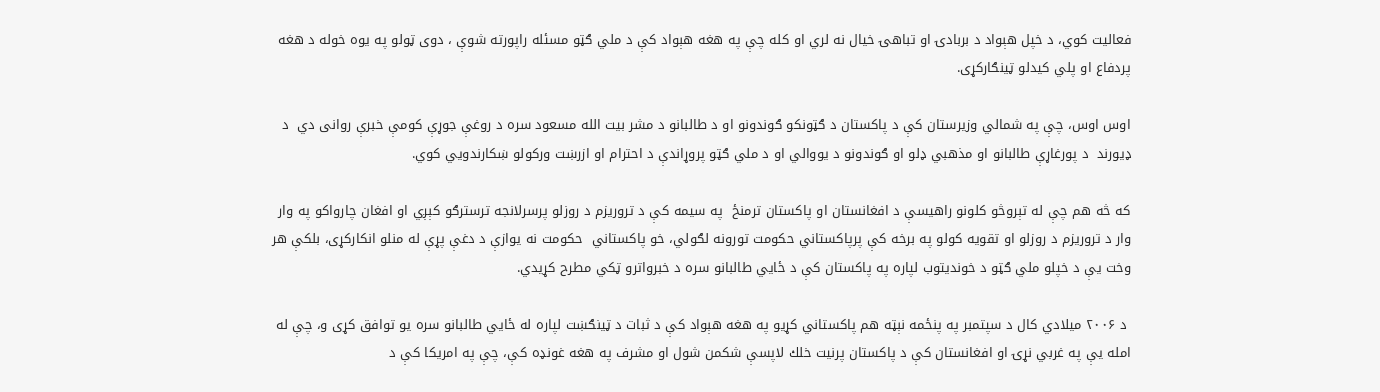فعاليت كوي، د خپل هېواد د بربادۍ او تباهۍ خيال نه لري او كله چې په هغه هېواد كې د ملي ګټو مسئله راپورته شوې ، دوى ټولو په يوه خوله د هغه پردفاع او پلي كيدلو ټينګاركړى.

اوس اوس، چې په شمالي وزيرستان كې د پاكستان د ګټونكو ګوندونو او د طالبانو د مشر بيت الله مسعود سره د روغې جوړې كومې خبرې روانى دي  د ډيورند  د پورغاړې طالبانو او مذهبي ډلو او ګوندونو د يووالي او د ملي ګټو پروړاندې د احترام او ازرښت وركولو ښكارندويي كوي.

كه څه هم چې له تېروڅو كلونو راهيسې د افغانستان او پاكستان ترمنځ  په سيمه كې د تروريزم د روزلو پرسرلانجه ترسترګو كېږي او افغان چارواكو په وار وار د تروريزم د روزلو او تقويه كولو په برخه كې پرپاكستاني حكومت تورونه لګولي، خو پاكستاني  حكومت نه يوازې د دغې پړې له منلو انكاركړى، بلكې هر وخت يې د خپلو ملي ګټو د خونديتوب لپاره په پاكستان كې د ځايي طالبانو سره د خبرواترو ټكي مطرح كړيدي.

 د ۲۰۰۶ ميلادي كال د سپتمبر په پنځمه نېټه هم پاكستاني كړيو په هغه هېواد كې د ثبات د ټينګښت لپاره له ځايي طالبانو سره يو توافق كړى و، چې له امله يې په غربي نړۍ او افغانستان كې د پاكستان پرنيت خلك لاپسې شكمن شول او مشرف په هغه غونډه كې، چې په امريكا كې د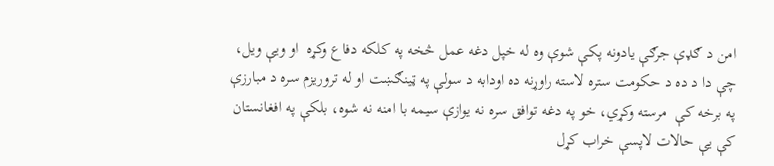امن د ګډې جرګې يادونه پكې شوې وه له خپل دغه عمل څخه په كلكه دفاع وكړه  او ويې ويل، چې دا د ده د حكومت ستره لاسته راوړنه ده اودابه د سولې په ټينګښت او له تروريزم سره د مبارزې په برخه كې  مرسته وكړي، خو په دغه توافق سره نه يوازې سيمه با امنه نه شوه، بلكې په افغانستان كې يې حالات لاپسې خراب كړل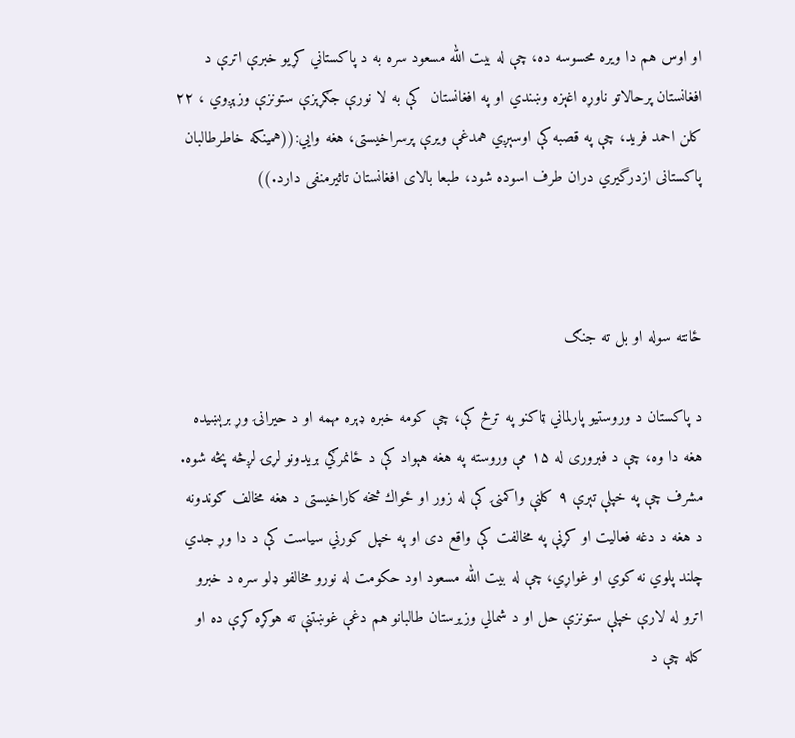او اوس هم دا ويره محسوسه ده، چې له بيت الله مسعود سره به د پاكستاني كړيو خبرې اترې د افغانستان پرحالاتو ناوړه اغېزه وښندي او په افغانستان  كې به لا نورې جګړېزې ستونزې وزېږوي ، ۲۲ كلن احمد فريد، چې په قصبه كې اوسېږي همدغې ويرې پرسراخيستى، هغه وايي:((همينكه خاطرطالبان پاكستانى ازدرگيري دران طرف اسوده شود، طبعا بالاى افغانستان تاثيرمنفى دارد.))



ځانته سوله او بل ته جنګ

د پاكستان د وروستيو پارلماني ټاكنو په ترڅ كې، چې كومه خبره ډېره مهمه او د حيرانۍ وړ برېښيده هغه دا وه، چې د فبرورى له ۱۵ مې وروسته په هغه هېواد كې د ځانمرګي بريدونو لړۍ لږڅه پڅه شوه. مشرف چې په خپلې تېرې ۹ كلنې واكمنۍ كې له زور او ځواك څخه كاراخيستى د هغه مخالف ګوندونه د هغه د دغه فعاليت او كړنې په مخالفت كې واقع دى او په خپل كورني سياست كې د دا وړ جدي چلند پلوي نه كوي او غواړي، چې له بيت الله مسعود اود حكومت له نورو مخالفو ډلو سره د خبرو اترو له لارې خپلې ستونزې حل او د شمالي وزيرستان طالبانو هم دغې غوښتنې ته هوكړه كړې ده او كله چې د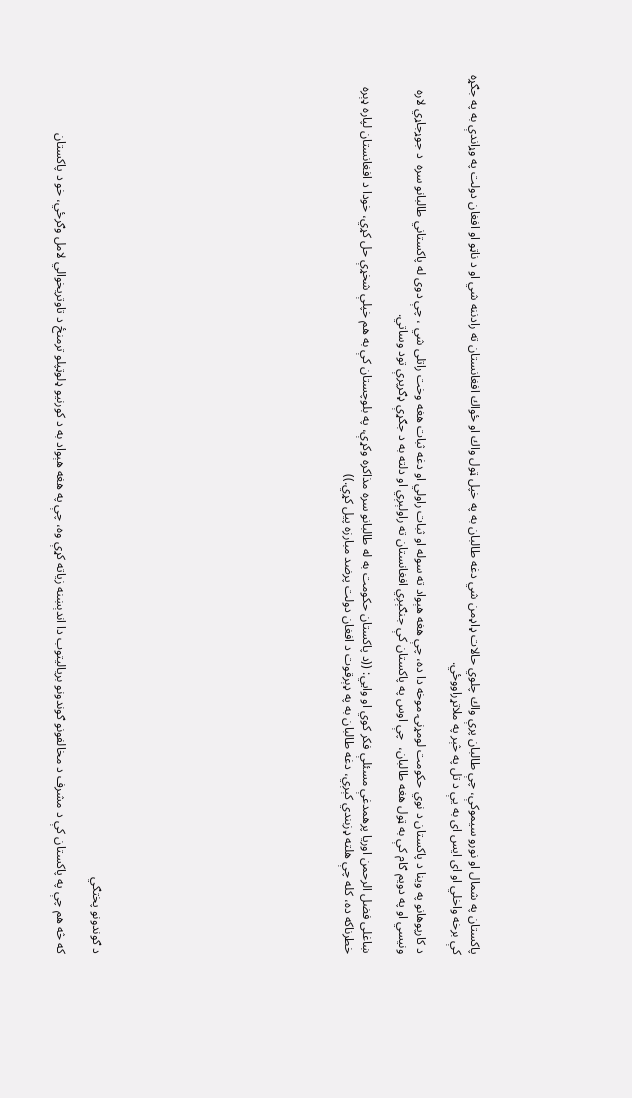پاكستان په شمال او نورو سيموكې، چې طالبان پرې واك چلوي حالات ډاډمن شي دغه طالبان به په خپل ټول واك او ځواك افغانستان ته رادننه شي او د ناټو او افغان دولت په وړاندې به په جګړه كې برخه واخلي او اى ايس اى به يې د تل په څېر په ملاتړراووځي.

د كارپوهانو په وينا د پاكستان د نوي حكومت لومړنۍ موخه دا ده، چې هغه هېواد ته سوله او ثبات راولي او دغه ثبات هغه وخت راتلى شي ، چې دوى له پاكستاني طالبانو سره  د جوړجاړي لاره ونيسي او په دويم ګام كې به ټول هغه طالبان،  چې اوس په پاكستان كې جنګېږي افغانستان ته راولېږي او دلته به د جګړې ډګرپرې تود وساتي.

ښاغلى فضل الرحمن اوريا پرهمدغې مسئلې فكر كوي او وايي: ((د پاكستان حكومت به له طالبانو سره مذاكره وكړې، په بلوچستان كې به هم خپلې شخړې حل كړي، خودا د افغانستان لپاره ډېره خطرناكه ده، كله چې هلته ډزبندي كېږي، دغه طالبان به په ډېرقوت د افغان دولت پرضد مبارزه پيل كړي.))













د ګوندونو پختګي

كه څه هم چې په پاكستان كې د مشرف د مخالفونو ګوندونو برياليتوب دا اندېښنه زياته كړې وه، چې په هغه هېواد به د كورنيو ډلوټپلو ترمنځ د تاوتريخوالي لامل وګرځي، خو د پاكستان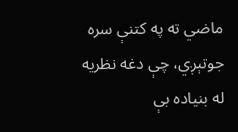ماضي ته په كتنې سره جوتېږي، چې دغه نظريه له بنياده بې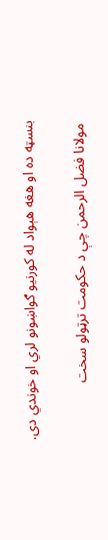بنسټه ده او هغه هېواد له كورنيو ګواښونو لري او خوندي دى.

 مولانا فضل الرحمن چې د حكومت ترټولو سخت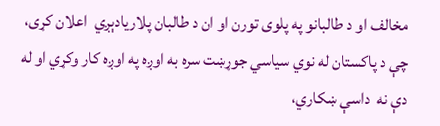مخالف او د طالبانو په پلوى تورن او ان د طالبان پلاريادېږي  اعلان كړى، چې د پاكستان له نوي سياسي جوړښت سره به اوږه په اوږه كار وكړي او له دې نه  داسې ښكاري،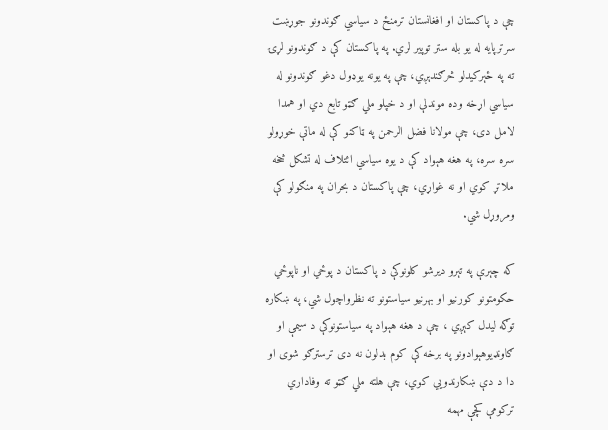چې د پاكستان او افغانستان ترمنځ د سياسي ګوندونو جوړښت سرترپايه له يو بله ستر توپير لري. په پاكستان كې د ګوندونو لړۍ ته په ځېركيدلو څرګندېږي، چې په يونه يوډول دغو ګوندونو له سياسي اړخه وده موندلې او د خپلو ملي ګټو تابع دي او همدا لامل دى، چې مولانا فضل الرحمن په ټاكنو كې له ماتې خوړولو سره سره، په هغه هېواد كې د يوه سياسي ائتلاف له تشكل څخه ملاتړ كوي او نه غواړي، چې پاكستان د بحران په منګولو كې ومروړل شي.

كه چېرې په تېرو ديرشو كلونوكې د پاكستان د پوځي او ناپوځي حكومتونو كورنيو او بهرنيو سياستونو ته نظرواچول شي، په ښكاره توګه ليدل كېږي ، چې د هغه هېواد په سياستونوكې د سيمې او ګاونډيوهېوادونو په برخه كې كوم بدلون نه دى ترسترګو شوى او دا د دې ښكارندويي كوي، چې هلته ملي ګټو ته وفاداري تركومې كچې مهمه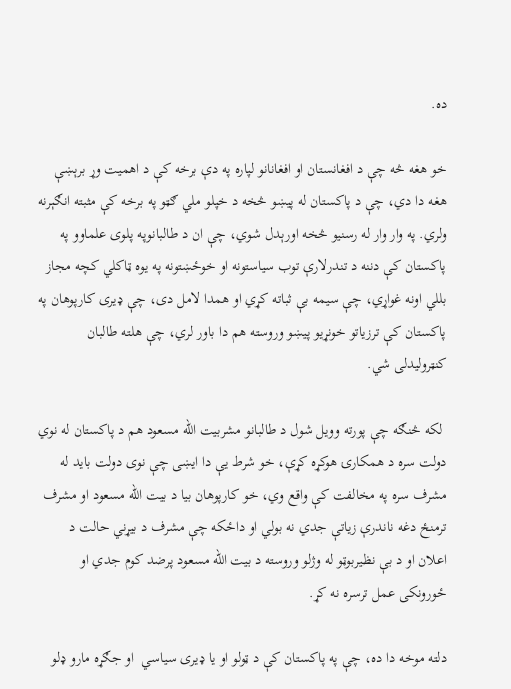ده.

خو هغه څه چې د افغانستان او افغانانو لپاره په دې برخه كې د اهميت وړ برېښې هغه دا دي، چې د پاكستان له پيښو څخه د خپلو ملي ګټو په برخه كې مثبته انګېرنه ولري. په وار وار له رسنيو څخه اورېدل شوي، چې ان د طالبانوپه پلوى علماوو په پاكستان كې دننه د تندرلارې توب سياستونه او خوځښتونه په يوه ټاكلي كچه مجاز بللي اونه غواړي، چې سيمه بې ثباته كړي او همدا لامل دى، چې ډيرى كارپوهان په پاكستان كې ترزياتو خونړيو پيښو وروسته هم دا باور لري، چې هلته طالبان كنټروليدلى شي.

 لكه څنګه چې پورته وويل شول د طالبانو مشربيت الله مسعود هم د پاكستان له نوي دولت سره د همكارۍ هوكړه كړې، خو شرط يې دا ايښى چې نوى دولت بايد له مشرف سره په مخالفت كې واقع وي، خو كارپوهان بيا د بيت الله مسعود او مشرف ترمنځ دغه ناندرې زياتې جدي نه بولي او داځكه چې مشرف د بيړني حالت د اعلان او د بې نظيربوټو له وژلو وروسته د بيت الله مسعود پرضد كوم جدي او ځورونكى عمل ترسره نه كړ.

دلته موخه دا ده، چې په پاكستان كې د ټولو او يا ډيرى سياسي  او جګړه مارو ډلو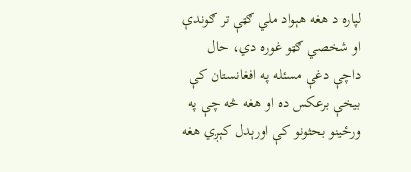لپاره د هغه هېواد ملي ګټې تر ګوندې او شخصي ګټو غوره دي، حال داچې دغې مسئله په افغانستان كې بيخې برعكس ده او هغه څه چې په ورځينو بحثونو كې اورېدل كېږي هغه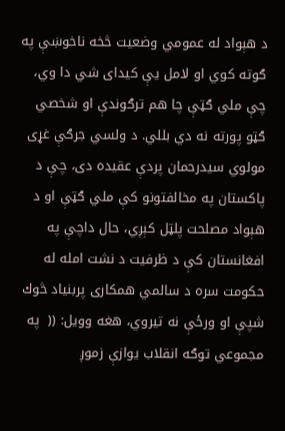د هېواد له عمومي وضعيت څخه ناخوښې په ګوته كوي او لامل يې كيداى شي دا وي، چې ملي ګټې چا هم ترګوندې او شخصي ګټو پورته نه دي بللي. د ولسي جرګې غړى مولوي سيدرحمان پردې عقيده دى، چې د پاكستان په مخالفتونو كې ملي ګټې او د هېواد مصلحت پلټل كېږي، حال داچې په افغانستان كې د ظرفيت د نشت امله له حكومت سره د سالمي همكارى پربنياد څوك شپې او ورځې نه تيروي، هغه وويل: ((  په مجموعي توګه انقلاب يوازې زموږ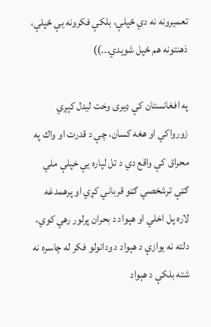تعميرونه نه دي ځپلې، بلكې فكرونه يې ځپلې، ذهنتونه هم ځپل شويدي...))

په افغانستان كې ډيرى وخت ليدل كېږي زورواكي او هغه كسان، چې د قدرت او واك په محراق كې واقع دي د تل لپاره يې خپلې ملي ګټې ترشخصي ګټو قرباني كړي او پرهمدغه لاره پل اخلي او هېواد د بحران پرلور رهي كوي، دلته نه يوازې د هېواد د ودانولو فكر له چاسره نه شته بلكې د هېواد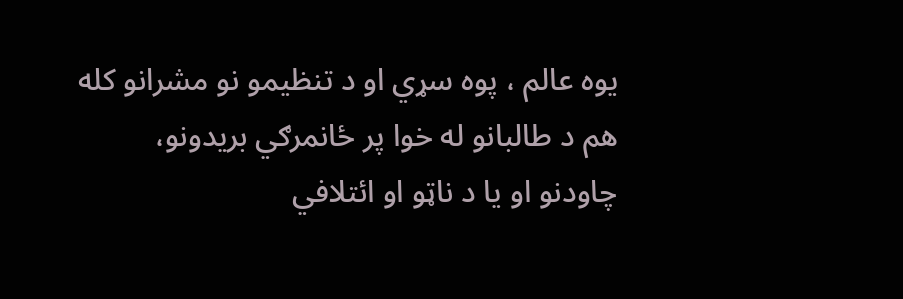يوه عالم ، پوه سړي او د تنظيمو نو مشرانو كله هم د طالبانو له خوا پر ځانمرګي بريدونو، چاودنو او يا د ناټو او ائتلافي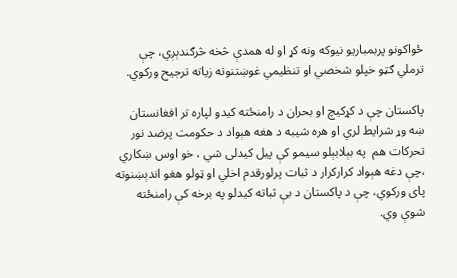ځواكونو پربمباريو نيوكه ونه كړ او له همدې څخه څرګندېږي، چې ترملي ګټو خپلو شخصي او تنظيمي غوښتنوته زياته ترجيح وركوي.

پاكستان چې د كړكيچ او بحران د رامنځته كيدو لپاره تر افغانستان ښه وړ شرايط لري او هره شيبه د هغه هېواد د حكومت پرضد نور تحركات هم  په بېلابېلو سيمو كې پيل كيدلى شي ، خو اوس ښكاري ،چې دغه هېواد كراركرار د ثبات پرلورقدم اخلي او ټولو هغو اندېښنوته پاى وركوي، چې د پاكستان د بې ثباته كيدلو په برخه كې رامنځته شوې وي.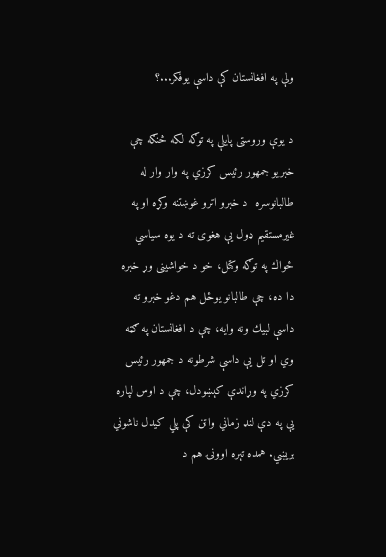ولې په افغانستان كې داسې يوفكر...؟

د يوې وروستى پايلې په توګه لكه څنګه چې خبريو جمهور رئيس كرزي په وار وار له طالبانوسره  د خبرو اترو غوښتنه وكړه او په غيرمستقيم ډول يې هغوى ته د يوه سياسي ځواك په توګه وكتل، خو د خواشينى وړ خبره دا ده، چې طالبانو يوځل هم دغو خبرو ته داسې لبيك ونه وايه، چې د افغانستان په ګټه وي او تل يې داسې شرطونه د جمهور رئيس كرزي په وړاندې كېښودل، چې د اوس لپاره يې په دې لنډ زماني واټن كې پلي كيدل ناشوني بريښي. همده تېره اوونۍ هم د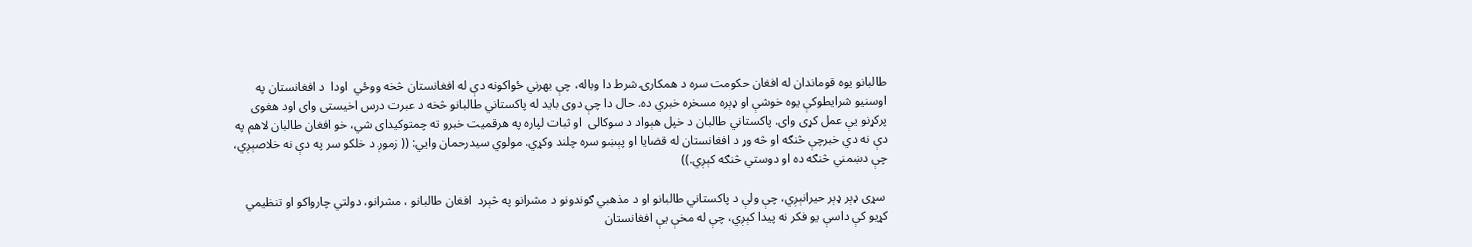طالبانو يوه قوماندان له افغان حكومت سره د همكارۍ شرط دا وباله، چې بهرني ځواكونه دې له افغانستان څخه ووځي  اودا  د افغانستان په اوسنيو شرايطوكې يوه خوشې او ډېره مسخره خبري ده. حال دا چې دوى بايد له پاكستاني طالبانو څخه د عبرت درس اخيستى واى اود هغوى پركړنو يې عمل كړى واى. پاكستاني طالبان د خپل هېواد د سوكالى  او ثبات لپاره په هرقميت خبرو ته چمتوكيداى شي، خو افغان طالبان لاهم په دې نه دي خبرچې څنګه او څه وړ د افغانستان له قضايا او پېښو سره چلند وكړي. مولوي سيدرحمان وايي: (( زموږ د خلكو سر په دې نه خلاصېږي، چې دښمني څنګه ده او دوستي څنګه كېږي.))

 سړى ډېر ډېر حيرانېږي، چې ولې د پاكستاني طالبانو او د مذهبي ګوندونو د مشرانو په څېرد  افغان طالبانو ، مشرانو، دولتي چارواكو او تنظيمي كړيو كې داسې يو فكر نه پيدا كېږي، چې له مخې يې افغانستان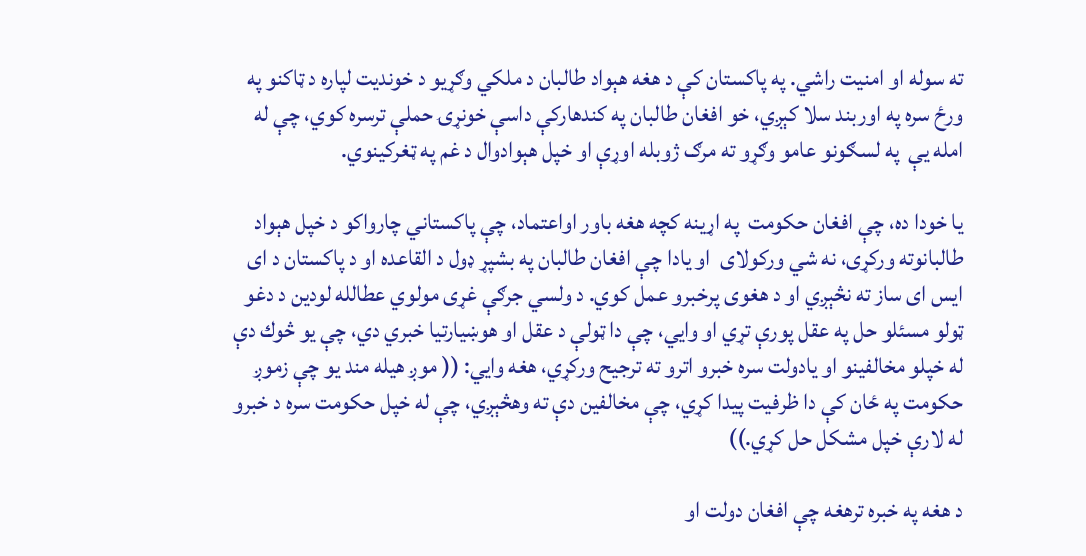ته سوله او امنيت راشي. په پاكستان كې د هغه هېواد طالبان د ملكي وګړيو د خونديت لپاره د ټاكنو په ورځ سره په اوربند سلا كېږي، خو افغان طالبان په كندهاركې داسې خونړۍ حملې ترسره كوي، چې له امله يې  په لسګونو عامو وګړو ته مرګ ژوبله اوړې او خپل هېوادوال د غم په ټغركينوي.

يا خودا ده، چې افغان حكومت  په اړينه كچه هغه باور اواعتماد، چې پاكستاني چارواكو د خپل هېواد طالبانوته وركړى، نه شي وركولاى  او يادا چې افغان طالبان په بشپړ ډول د القاعده او د پاكستان د اى ايس اى ساز ته نڅېږي او د هغوى پرخبرو عمل كوي. د ولسي جرګې غړى مولوي عطالله لودين د دغو ټولو مسئلو حل په عقل پورې تړي او وايي، چې دا ټولې د عقل او هوښيارتيا خبري دي، چې يو څوك دې  له خپلو مخالفينو او يادولت سره خبرو اترو ته ترجيح وركړي، هغه وايي: (( موږ هيله مند يو چې زموږ حكومت په ځان كې دا ظرفيت پيدا كړي، چې مخالفين دې ته وهڅېږي، چې له خپل حكومت سره د خبرو له لارې خپل مشكل حل كړي.))

د هغه په خبره ترهغه چې افغان دولت او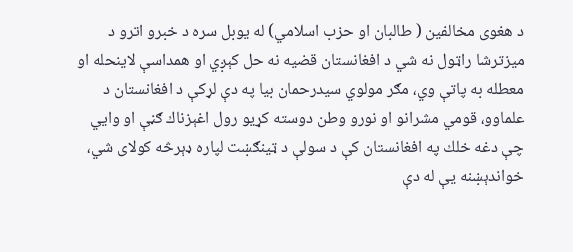د هغوى مخالفين ( طالبان او حزب اسلامي) له يوبل سره د خبرو اترو د ميزترشا راټول نه شي د افغانستان قضيه نه حل كېږي او همداسې لاينحله او معطله به پاتې وي، مګر مولوي سيدرحمان بيا په دې لړكې د افغانستان د علماوو، قومي مشرانو او نورو وطن دوسته كړيو رول اغېزناك ګڼې او وايي چې دغه خلك په افغانستان كې د سولې د ټينګښت لپاره ډېرڅه كولاى شي، خواندېښنه يې له دې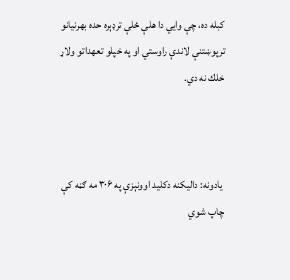كبله ده، چې وايي دا هلې ځلې ترډېره حده بهرنيانو ترپوښتنې لاندې راوستي او په خپلو تعهداتو ولاړ خلك نه دي.



 يادونه: داليكنه دكليد اوونېزې په ۳۰۶ مه ګڼه كې چاپ شوي